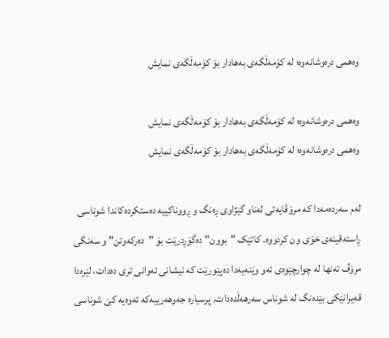وەهمی درەوشانەوە؛ لە کۆمەڵگەی بەهادار بۆ کۆمەڵگەی نمایش

وەهمی درەوشانەوە؛ لە کۆمەڵگەی بەهادار بۆ کۆمەڵگەی نمایش
وەهمی درەوشانەوە؛ لە کۆمەڵگەی بەهادار بۆ کۆمەڵگەی نمایش

لەم سەردەمەدا كە مرۆڤایەتی لەناو گێژاوی ڕەنگ و ڕووناکییە دەستکردەکاندا شوناسی ڕاستەقینەی خۆی ون کردووە. کاتێک "بوون" دەگۆڕدرێت بۆ "دەرکەوتن" و سەنگی مرۆڤ تەنها لە چوارچێوەی ئەو وێنەیەدا دەپێورێت کە نیشانی ئەوانی تری دەدات، لێرەدا قەیرانێکی بێدەنگ لە شوناس سەرهەڵدەدات. پرسیارە جەوهەرییەکە ئەوەیە کێ شوناسی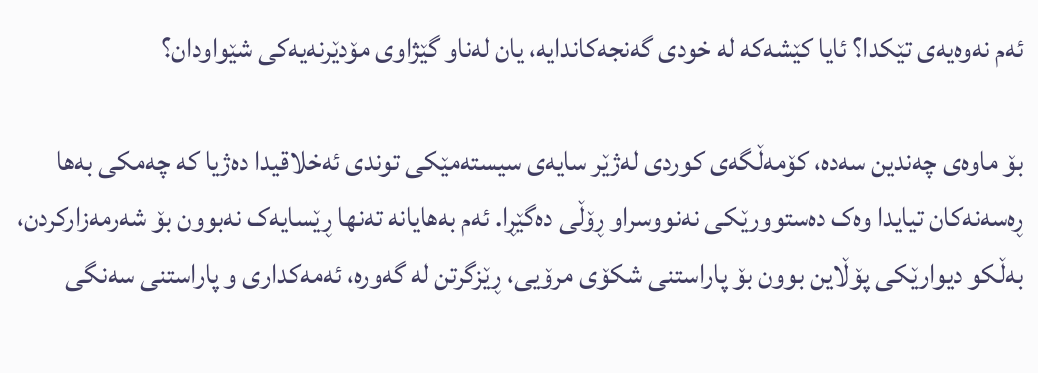ئەم نەوەیەی تێکدا؟ ئایا کێشەکە لە خودی گەنجەکاندایە، یان لەناو گێژاوی مۆدێرنەیەکی شێواودان؟

بۆ ماوەی چەندین سەدە، کۆمەڵگەی کوردی لەژێر سایەی سیستەمێکی توندی ئەخلاقیدا دەژیا کە چەمکی بەها ڕەسەنەکان تیایدا وەک دەستوورێکی نەنووسراو ڕۆڵی دەگێڕا. ئەم بەهایانە تەنها ڕێسایەک نەبوون بۆ شەرمەزارکردن، بەڵکو دیوارێکی پۆڵاین بوون بۆ پاراستنی شکۆی مرۆیی، ڕێزگرتن لە گەورە، ئەمەکداری و پاراستنی سەنگی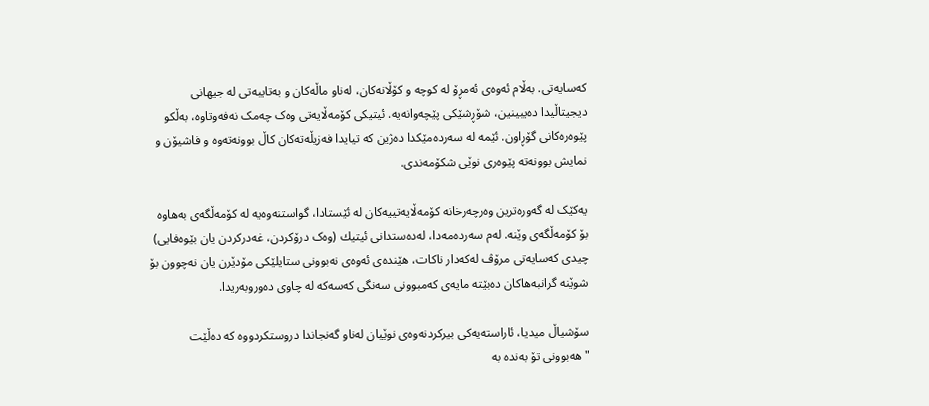کەسایەتی. بەڵام ئەوەی ئەمڕۆ لە کوچە و کۆڵانەکان، لەناو ماڵەکان و بەتایبەتی لە جیهانی دیجیتاڵیدا دەیبینین، شۆڕشێکی پێچەوانەیە. ئیتیكی کۆمەڵایەتی وەک چەمک نەفەوتاوە، بەڵکو پێوەرەکانی گۆڕاون. ئێمە لە سەردەمێکدا دەژین کە تیایدا فەزیڵەتەکان کاڵ بوونەتەوە و فاشیۆن و نمایش بوونەتە پێوەری نوێی شکۆمەندی.

یەکێک لە گەورەترین وەرچەرخانە کۆمەڵایەتییەکان لە ئێستادا، گواستنەوەیە لە کۆمەڵگەی بەهاوە بۆ کۆمەڵگەی وێنە. لەم سەردەمەدا، لەدەستدانی ئیتیك (وەک درۆکردن، غەدرکردن یان بێوەفایی) چیدی کەسایەتی مرۆڤ لەکەدار ناکات، هێندەی ئەوەی نەبوونی ستایلێکی مۆدێرن یان نەچوون بۆ شوێنە گرانبەهاکان دەبێتە مایەی کەمبوونی سەنگی کەسەکە لە چاوی دەوروبەریدا.

سۆشیاڵ میدیا، ئاراستەیەكی بیركردنەوەی نوێیان لەناو گەنجاندا دروستكردووە کە دەڵێت "هەبوونی تۆ بەندە بە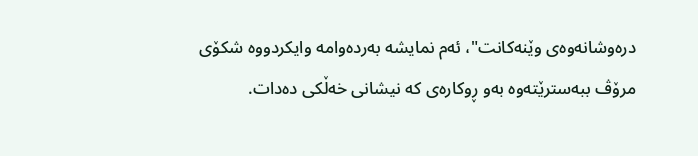درەوشانەوەی وێنەکانت"، ئەم نمایشە بەردەوامە وایکردووە شکۆی مرۆڤ ببەسترێتەوە بەو ڕوکارەی کە نیشانی خەڵکی دەدات.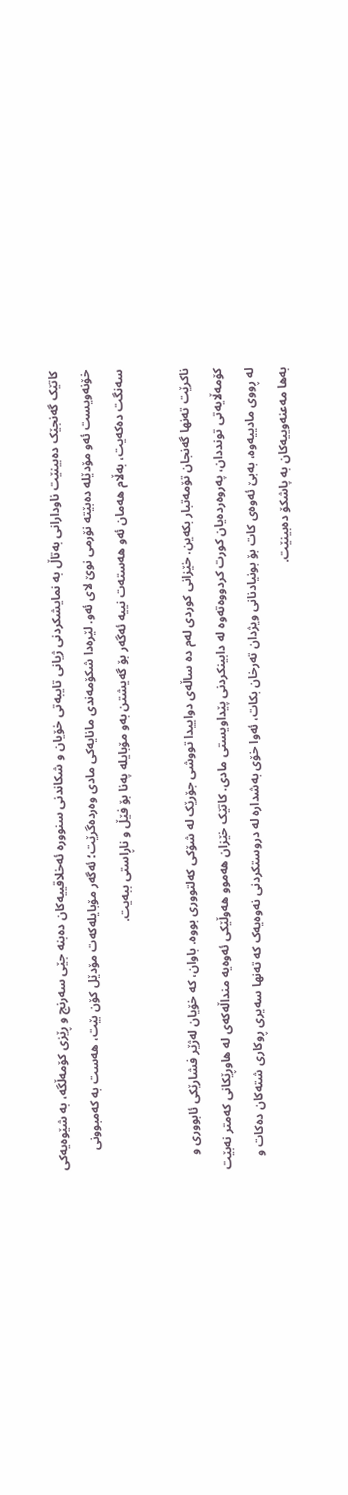کاتێک گەنجێک دەبینێت ناودارانی بەتاڵ بە نمایشکردنی ژیانی تایبەتی خۆیان و شکاندنی سنوورە ئەخلاقییەکان دەبنە جێی سەرنج و ڕێزی کۆمەڵگە، بە شێوەیەکی خۆنەویست ئەو مۆدێلە دەبێتە نۆرمی نوێ لای ئەو. لێرەدا شکۆمەندی مانایەکی مادی وەردەگرێت؛ ئەگەر مۆبایلەکەت مۆدێل کۆن بێت، هەست بە کەمبوونی سەنگت دەکەیت، بەڵام هەمان ئەو هەستەت نییە ئەگەر بۆ گەیشتن بەو مۆبایلە پەنا بۆ فێڵ و ناڕاستی ببەیت.

ناکرێت تەنها گەنجان تۆمەتبار بکەین. خێزانی کوردی لەم دە ساڵەی دواییدا تووشی جۆرێک لە شۆکی کەلتووری بووە. باوان، کە خۆیان لەژێر فشارێکی ئابووری و کۆمەڵایەتی تونددان، پەروەردەیان کورت کردووەتەوە لە دابینکردنی پێداویستی مادی. کاتێک خێزان هەموو هەوڵێکی ئەوەیە منداڵەکەی لە هاوڕێکانی کەمتر نەبێت لە ڕووی مادییەوە، بەبێ ئەوەی کات بۆ بونیادنانی ویژدان تەرخان بکات، ئەوا خۆی بەشدارە لە دروستکردنی نەوەیەک کە تەنها سەیری ڕوکاری شتەکان دەکات و بەها مەعنەوییەکان بە پاشکۆ دەبینێت.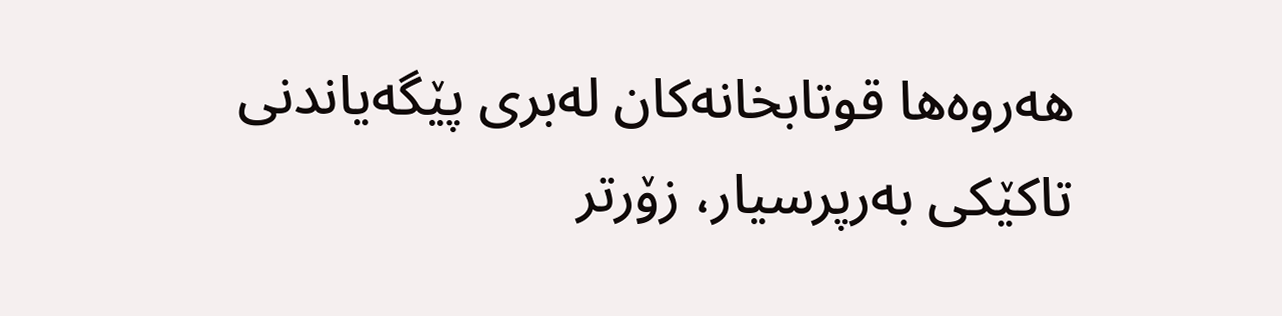هەروەها قوتابخانەکان لەبری پێگەیاندنی تاکێکی بەرپرسیار، زۆرتر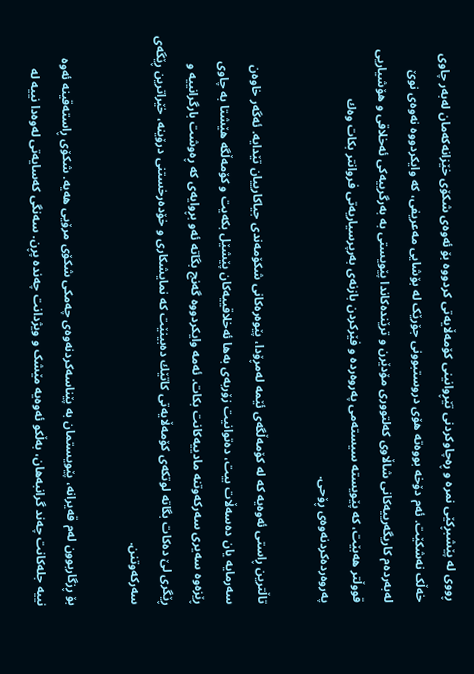ڕووی لە پێشبڕکێی نمرە و ڕەچاوکردنی تێڕوانینی کۆمەڵایەتی کردووە بۆ ئەوەی شکۆی خێزانەکەمان لەبەر چاوی خەڵک نەشکێت. ئەم دۆخە بووەتە هۆی دروستبوونی جۆرێک لە بۆشایی مەعریفی، کە وایکردووە نەوەی نوێ لەبەردەم کاریگەرییەکانی شاڵاوی کەلتووری مۆدێرن و ترێندەکاندا پێویستی بە بەرگرییەکی ئەخلاقی و هۆشیاریی قووڵتر هەبێت، كە پێویستە سیستەمی پەروەردە و فێركردن بازنەی بەرپرسیاریەتی فروانتر بكات وەك پەروەردەكردنەوەی ڕۆحی.

تاڵترین ڕاستی ئەوەیە کە لە کۆمەڵگەی ئێمە لەمڕۆدا، پێوەرەکانی شکۆمەندی جیاکارییان تێدایە. ئەگەر خاوەن سەرمایە یان دەسەڵات بیت، دەتوانیت زۆربەی بەها ئەخلاقییەکان پێشێل بکەیت و کۆمەڵگە هێشتا بە چاوی ڕێزەوە سەیری سەرکەوتنە مادییەکانت بکات. ئەمە وایکردووە گەنج بگاتە ئەو بڕوایەی کە ڕەوشت بارگرانییە و ڕێگری لێ دەکات بگاتە لوتکەی کۆمەڵایەتی كاتێك دەبینێت کە نمایشکاری و خۆدەرخستنی درۆینە، خێراترین ڕێگەی سەرکەوتنن.

بۆ ڕزگاربوون لەم قەیرانە، پێویستمان بە پێناسەکردنەوەی چەمکی شکۆی مرۆیی هەیە. شکۆی ڕاستەقینە ئەوە نییە جلەکانت چەند گرانبەهان، بەڵکو ئەوەیە مێشک و ویژدانت چەندە پڕن. سەنگی کەسایەتی لەوەدا نییە لە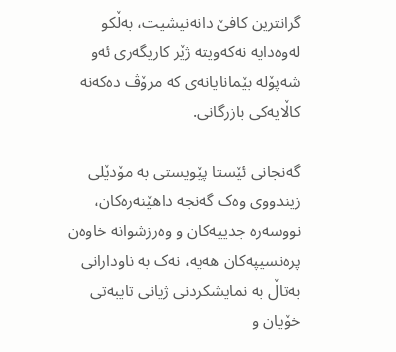گرانترین کافێ دانەنیشیت، بەڵکو لەوەدایە نەکەویتە ژێر کاریگەری ئەو شەپۆلە بێمانایانەی کە مرۆڤ دەکەنە کاڵایەکی بازرگانی.

گەنجانی ئێستا پێویستی بە مۆدێلی زیندووی وەک گەنجە داهێنەرەکان، نووسەرە جدییەکان و وەرزشوانە خاوەن پرەنسیپەکان هەیە، نەک بە ناودارانی بەتاڵ بە نمایشکردنی ژیانی تایبەتی خۆیان و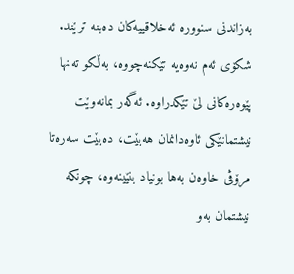بەزاندنی سنوورە ئەخلاقییەکان دەبنە ترێند. شکۆی ئەم نەوەیە تێكنەچووە، بەڵکو تەنها پێوەرەکانی لێ تێکدراوە. ئەگەر بمانەوێت نیشتمانێکی ئاوەدانمان هەبێت، دەبێت سەرەتا مرۆڤی خاوەن بەها بونیاد بنێینەوە، چونکە نیشتمان بەو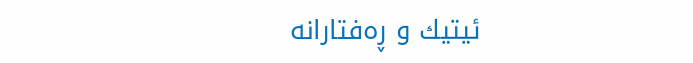ئیتیك و ڕەفتارانە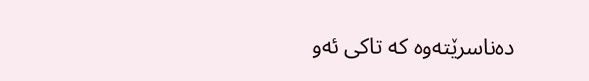دەناسرێتەوە کە تاکی ئەو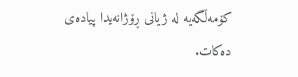کۆمەڵگەیە لە ژیانی ڕۆژانەیدا پیادەی دەکات.